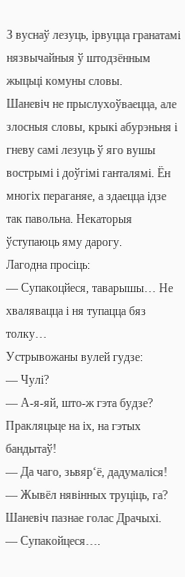З вуснаў лезуць, ірвуцца гранатамі нязвычайныя ў штодзённым жыцьці комуны словы.
Шаневіч не прыслухоўваецца, але злосныя словы, крыкі абурэньня і гневу самі лезуць ў яго вушы вострымі і доўгімі ганталямі. Ён многіх пераганяе, а здаецца ідзе так павольна. Некаторыя ўступаюць яму дарогу.
Лагодна просіць:
— Супакоцйеся, таварышы… Не хвалявацца і ня тупацца бяз толку…
Устрывожаны вулей гудзе:
— Чулі?
— А-я-яй, што-ж гэта будзе?
Пракляцьце на іх, на гэтых бандытаў!
— Да чаго, зьвяр‘ё, дадумаліся!
— Жывёл нявінных труціць, га?
Шаневіч пазнае голас Драчыхі.
— Супакойцеся….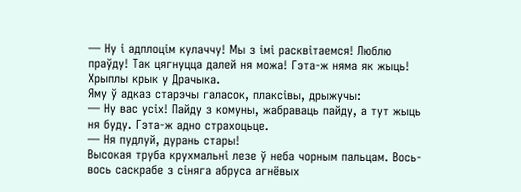— Ну і адплоцім кулаччу! Мы з імі расквітаемся! Люблю праўду! Так цягнуцца далей ня можа! Гэта-ж няма як жыць!
Хрыплы крык у Драчыка.
Яму ў адказ старэчы галасок, плаксівы, дрыжучы:
— Ну вас усіх! Пайду з комуны, жабраваць пайду, а тут жыць ня буду. Гэта-ж адно страхоцьце.
— Ня пудлуй, дурань стары!
Высокая труба крухмальні лезе ў неба чорным пальцам. Вось-вось саскрабе з сіняга абруса агнёвых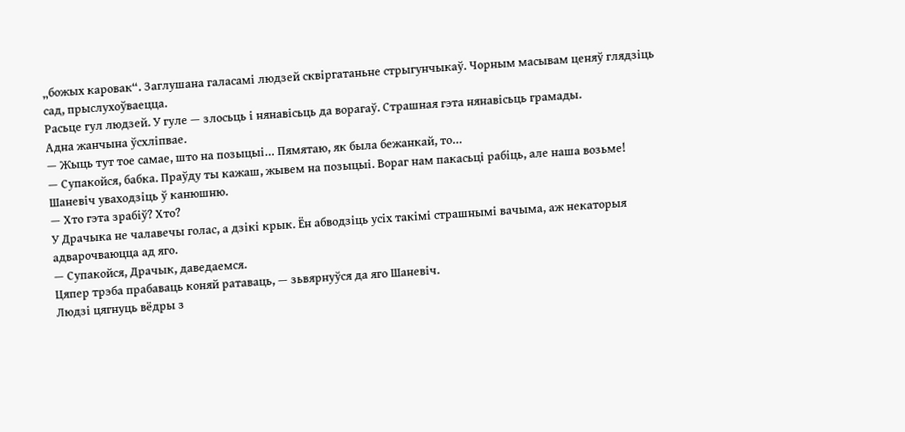„божых каровак“. Заглушана галасамі людзей сквіргатаньне стрыгунчыкаў. Чорным масывам ценяў глядзіць сад, прыслухоўваецца.
Расьце гул людзей. У гуле — злосьць і нянавісьць да ворагаў. Страшная гэта нянавісьць грамады.
Адна жанчына ўсхліпвае.
— Жыць тут тое самае, што на позыцыі… Пямятаю, як была бежанкай, то…
— Супакойся, бабка. Праўду ты кажаш, жывем на позыцыі. Вораг нам пакасьці рабіць, але наша возьме!
Шаневіч уваходзіць ў канюшню.
— Хто гэта зрабіў? Хто?
У Драчыка не чалавечы голас, а дзікі крык. Ён абводзіць усіх такімі страшнымі вачыма, аж некаторыя адварочваюцца ад яго.
— Супакойся, Драчык, даведаемся.
Цяпер трэба прабаваць коняй ратаваць, — зьвярнуўся да яго Шаневіч.
Людзі цягнуць вёдры з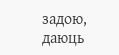задою, даюць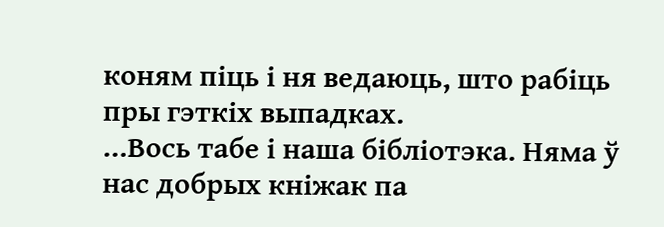коням піць і ня ведаюць, што рабіць пры гэткіх выпадках.
…Вось табе і наша бібліотэка. Няма ў нас добрых кніжак па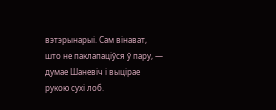вэтэрынарыі. Сам вінават, што не паклапаціўся ў пару, — думае Шаневіч і выцірае рукою сухі лоб.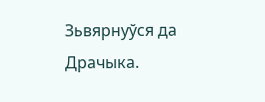Зьвярнуўся да Драчыка.